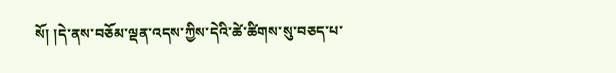སོ། །དེ་ནས་བཅོམ་ལྡན་འདས་ཀྱིས་དེའི་ཚེ་ཚིགས་སུ་བཅད་པ་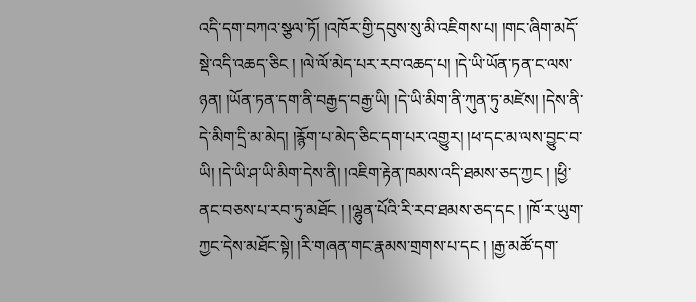འདི་དག་བཀའ་སྩལ་ཏོ། །འཁོར་གྱི་དབུས་སུ་མི་འཇིགས་པ། །གང་ཞིག་མདོ་སྡེ་འདི་འཆད་ཅིང ། །ལེ་ལོ་མེད་པར་རབ་འཆད་པ། །དེ་ཡི་ཡོན་ཏན་ང་ལས་ཉན། །ཡོན་ཏན་དག་ནི་བརྒྱད་བརྒྱ་ཡི། །དེ་ཡི་མིག་ནི་ཀུན་ཏུ་མཛེས། །དེས་ནི་དེ་མིག་དྲི་མ་མེད། །རྙོག་པ་མེད་ཅིང་དག་པར་འགྱུར། །ཕ་དང་མ་ལས་བྱུང་བ་ཡི། །དེ་ཡི་ཤ་ཡི་མིག་དེས་ནི། །འཇིག་རྟེན་ཁམས་འདི་ཐམས་ཅད་ཀྱང ། །ཕྱི་ནང་བཅས་པ་རབ་ཏུ་མཐོང ། །ལྷུན་པོའི་རི་རབ་ཐམས་ཅད་དང ། །ཁོ་ར་ཡུག་ཀྱང་དེས་མཐོང་སྟེ། །རི་གཞན་གང་རྣམས་གྲགས་པ་དང ། །རྒྱ་མཚོ་དག་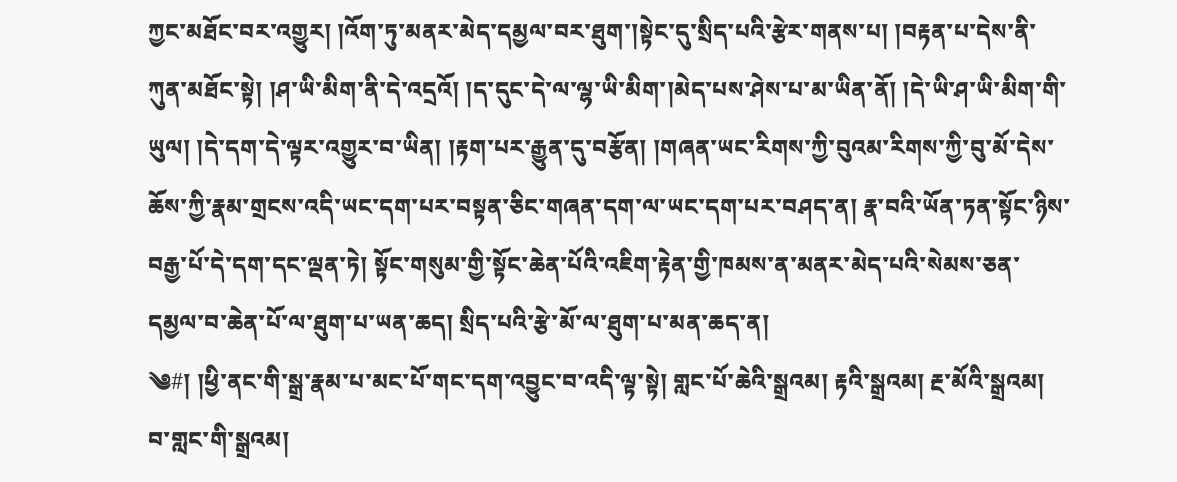ཀྱང་མཐོང་བར་འགྱུར། །འོག་ཏུ་མནར་མེད་དམྱལ་བར་ཐུག་།སྟེང་དུ་སྲིད་པའི་རྩེར་གནས་པ། །བརྟན་པ་དེས་ནི་ཀུན་མཐོང་སྟེ། །ཤ་ཡི་མིག་ནི་དེ་འདྲའོ། །ད་དུང་དེ་ལ་ལྷ་ཡི་མིག་།མེད་པས་ཤེས་པ་མ་ཡིན་ནོ། །དེ་ཡི་ཤ་ཡི་མིག་གི་ཡུལ། །དེ་དག་དེ་ལྟར་འགྱུར་བ་ཡིན། །རྟག་པར་རྒྱུན་དུ་བརྩོན། །གཞན་ཡང་རིགས་ཀྱི་བུའམ་རིགས་ཀྱི་བུ་མོ་དེས་ཆོས་ཀྱི་རྣམ་གྲངས་འདི་ཡང་དག་པར་བསྟན་ཅིང་གཞན་དག་ལ་ཡང་དག་པར་བཤད་ན། རྣ་བའི་ཡོན་ཏན་སྟོང་ཉིས་བརྒྱ་པོ་དེ་དག་དང་ལྡན་ཏེ། སྟོང་གསུམ་གྱི་སྟོང་ཆེན་པོའི་འཇིག་རྟེན་གྱི་ཁམས་ན་མནར་མེད་པའི་སེམས་ཅན་དམྱལ་བ་ཆེན་པོ་ལ་ཐུག་པ་ཡན་ཆད། སྲིད་པའི་རྩེ་མོ་ལ་ཐུག་པ་མན་ཆད་ན།
༄#། །ཕྱི་ནང་གི་སྒྲ་རྣམ་པ་མང་པོ་གང་དག་འབྱུང་བ་འདི་ལྟ་སྟེ། གླང་པོ་ཆེའི་སྒྲའམ། རྟའི་སྒྲའམ། རྔ་མོའི་སྒྲའམ། བ་གླང་གི་སྒྲའམ།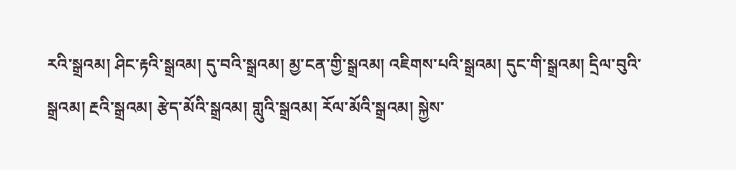རའི་སྒྲའམ། ཤིང་རྟའི་སྒྲའམ། དུ་བའི་སྒྲའམ། མྱ་ངན་གྱི་སྒྲའམ། འཇིགས་པའི་སྒྲའམ། དུང་གི་སྒྲའམ། དྲིལ་བུའི་སྒྲའམ། རྔའི་སྒྲའམ། རྩེད་མོའི་སྒྲའམ། གླུའི་སྒྲའམ། རོལ་མོའི་སྒྲའམ། སྐྱེས་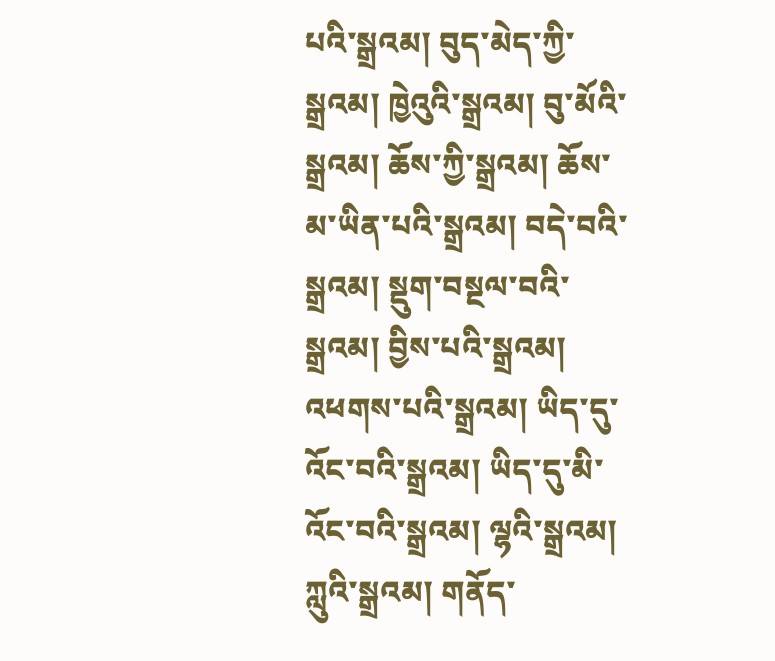པའི་སྒྲའམ། བུད་མེད་ཀྱི་སྒྲའམ། ཁྱེའུའི་སྒྲའམ། བུ་མོའི་སྒྲའམ། ཆོས་ཀྱི་སྒྲའམ། ཆོས་མ་ཡིན་པའི་སྒྲའམ། བདེ་བའི་སྒྲའམ། སྡུག་བསྔལ་བའི་སྒྲའམ། བྱིས་པའི་སྒྲའམ། འཕགས་པའི་སྒྲའམ། ཡིད་དུ་འོང་བའི་སྒྲའམ། ཡིད་དུ་མི་འོང་བའི་སྒྲའམ། ལྷའི་སྒྲའམ། ཀླུའི་སྒྲའམ། གནོད་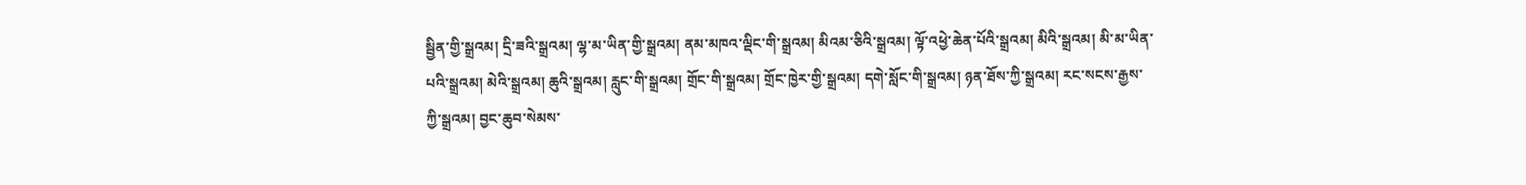སྦྱིན་གྱི་སྒྲའམ། དྲི་ཟའི་སྒྲའམ། ལྷ་མ་ཡིན་གྱི་སྒྲའམ། ནམ་མཁའ་ལྡིང་གི་སྒྲའམ། མིའམ་ཅིའི་སྒྲའམ། ལྟོ་འཕྱེ་ཆེན་པོའི་སྒྲའམ། མིའི་སྒྲའམ། མི་མ་ཡིན་པའི་སྒྲའམ། མེའི་སྒྲའམ། ཆུའི་སྒྲའམ། རླུང་གི་སྒྲའམ། གྲོང་གི་སྒྲའམ། གྲོང་ཁྱེར་གྱི་སྒྲའམ། དགེ་སློང་གི་སྒྲའམ། ཉན་ཐོས་ཀྱི་སྒྲའམ། རང་སངས་རྒྱས་ཀྱི་སྒྲའམ། བྱང་ཆུབ་སེམས་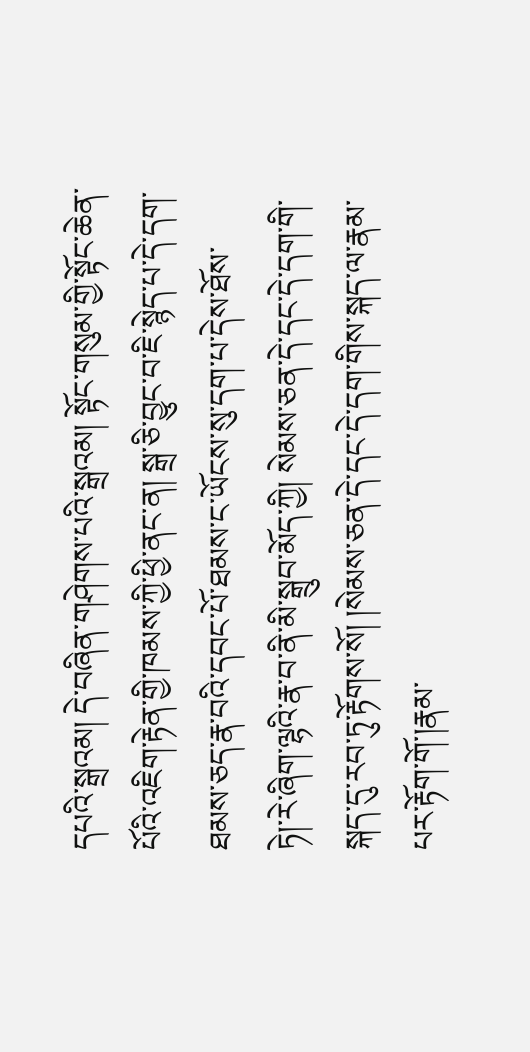དཔའི་སྒྲའམ། དེ་བཞིན་གཤེགས་པའི་སྒྲའམ། སྟོང་གསུམ་གྱི་སྟོང་ཆེན་པོའི་འཇིག་རྟེན་གྱི་ཁམས་ཀྱི་ཕྱི་ནང་ན། སྒྲ་ཅི་བྱུང་བ་ཇི་སྙེད་པ་དེ་དག་ཐམས་ཅད་རྣ་བའི་དབང་པོ་ཐམས་ང་ཡོངས་སུ་དག་པ་དེས་ཐོས་
ཏེ།་རེ་ཞིག་ལྷའི་རྣ་བ་ནི་མི་སྒྲུབ་མོད་ཀྱི། སེམས་ཅན་དེ་དང་དེ་དག་གི་སྐད་དུ་རབ་ཏུ་རྟོགས་སོ། །སེམས་ཅན་དེ་དང་དེ་དག་གིས་སྐད་ལ་རྣམ་པར་རྟོག་གོ་།རྣམ་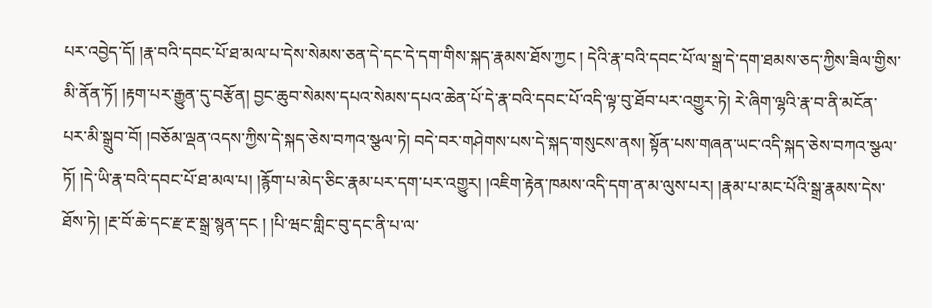པར་འབྱེད་དོ། །རྣ་བའི་དབང་པོ་ཐ་མལ་པ་དེས་སེམས་ཅན་དེ་དང་དེ་དག་གིས་སྐད་རྣམས་ཐོས་ཀྱང ། དེའི་རྣ་བའི་དབང་པོ་ལ་སྒྲ་དེ་དག་ཐམས་ཅད་ཀྱིས་ཟིལ་གྱིས་མི་ནོན་ཏོ། །རྟག་པར་རྒྱུན་དུ་བརྩོན། བྱང་ཆུབ་སེམས་དཔའ་སེམས་དཔའ་ཆེན་པོ་དེ་རྣ་བའི་དབང་པོ་འདི་ལྟ་བུ་ཐོབ་པར་འགྱུར་ཏེ། རེ་ཞིག་ལྷའི་རྣ་བ་ནི་མངོན་པར་མི་སྒྲུབ་བོ། །བཅོམ་ལྡན་འདས་ཀྱིས་དེ་སྐད་ཅེས་བཀའ་སྩལ་ཏེ། བདེ་བར་གཤེགས་པས་དེ་སྐད་གསུངས་ནས། སྟོན་པས་གཞན་ཡང་འདི་སྐད་ཅེས་བཀའ་སྩལ་ཏོ། །དེ་ཡི་རྣ་བའི་དབང་པོ་ཐ་མལ་པ། །རྙོག་པ་མེད་ཅིང་རྣམ་པར་དག་པར་འགྱུར། །འཇིག་རྟེན་ཁམས་འདི་དག་ན་མ་ལུས་པར། །རྣམ་པ་མང་པོའི་སྒྲ་རྣམས་དེས་ཐོས་ཏེ། །རྔ་བོ་ཆེ་དང་རྫ་རྔ་སྒྲ་སྙན་དང ། །པི་ཝང་གླིང་བུ་དང་ནི་པ་ལ་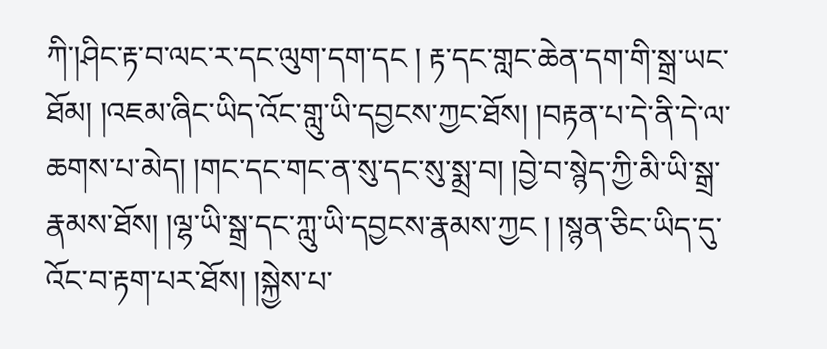ཀི་།ཤིང་རྟ་བ་ལང་ར་དང་ལུག་དག་དང ། རྟ་དང་གླང་ཆེན་དག་གི་སྒྲ་ཡང་ཐོམ། །འཇམ་ཞིང་ཡིད་འོང་གླུ་ཡི་དབྱངས་ཀྱང་ཐོས། །བརྟན་པ་དེ་ནི་དེ་ལ་ཆགས་པ་མེད། །གང་དང་གང་ན་སུ་དང་སུ་སྨྲ་བ། །བྱེ་བ་སྙེད་ཀྱི་མི་ཡི་སྒྲ་རྣམས་ཐོས། །ལྷ་ཡི་སྒྲ་དང་ཀླུ་ཡི་དབྱངས་རྣམས་ཀྱང ། །སྙན་ཅིང་ཡིད་དུ་འོང་བ་རྟག་པར་ཐོས། །སྐྱེས་པ་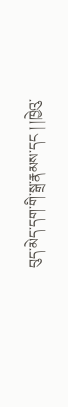བུད་མེད་དག་གི་སྒྲ་རྣམས་དང ། །ཁྱེའུ་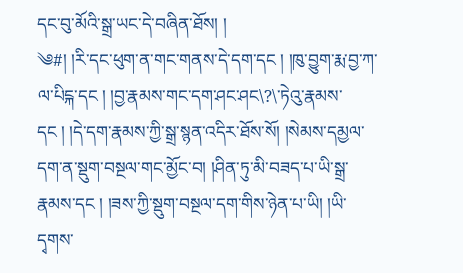དང་བུ་མོའི་སྒྲ་ཡང་དེ་བཞིན་ཐོས། །
༄#། །རི་དང་ཕུག་ན་གང་གནས་དེ་དག་དང ། །ཁུ་བྱུག་རྨ་བྱ་ཀ་ལ་པིངྐ་དང ། །བྱ་རྣམས་གང་དག་ཤང་ཤང\?\་ཏེའུ་རྣམས་དང ། །དེ་དག་རྣམས་ཀྱི་སྒྲ་སྙན་འདིར་ཐོས་སོ། །སེམས་དམྱལ་དག་ན་སྡུག་བསྔལ་གང་མྱོང་བ། །ཤིན་ཏུ་མི་བཟད་པ་ཡི་སྒྲ་རྣམས་དང ། །ཟས་ཀྱི་སྡུག་བསྔལ་དག་གིས་ཉེན་པ་ཡི། །ཡི་དྭགས་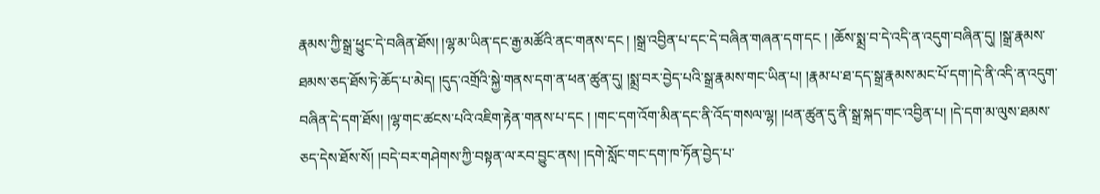རྣམས་ཀྱི་སྒྲ་ཕྱུང་དེ་བཞིན་ཐོས། །ལྷ་མ་ཡིན་དང་རྒྱ་མཚོའི་ནང་གནས་དང ། །སྒྲ་འབྱིན་པ་དང་དེ་བཞིན་གཞན་དག་དང ། །ཆོས་སྨྲ་བ་དེ་འདི་ན་འདུག་བཞིན་དུ། །སྒྲ་རྣམས་ཐམས་ཅད་ཐོས་ཏེ་ཆོད་པ་མེད། །དུད་འགྲོའི་སྐྱེ་གནས་དག་ན་ཕན་ཚུན་དུ། །སྨྲ་བར་བྱེད་པའི་སྒྲ་རྣམས་གང་ཡིན་པ། །རྣམ་པ་ཐ་དད་སྒྲ་རྣམས་མང་པོ་དག་།དེ་ནི་འདི་ན་འདུག་བཞིན་དེ་དག་ཐོས། །ལྷ་གང་ཚངས་པའི་འཇིག་རྟེན་གནས་པ་དང ། །གང་དག་འོག་མིན་དང་ནི་འོད་གསལ་ལྷ། །ཕན་ཚུན་དུ་ནི་སྒྲ་སྐད་གང་འབྱིན་པ། །དེ་དག་མ་ལུས་ཐམས་ཅད་དེས་ཐོས་སོ། །བདེ་བར་གཤེགས་ཀྱི་བསྟན་ལ་རབ་བྱུང་ནས། །དགེ་སློང་གང་དག་ཁ་ཏོན་བྱེད་པ་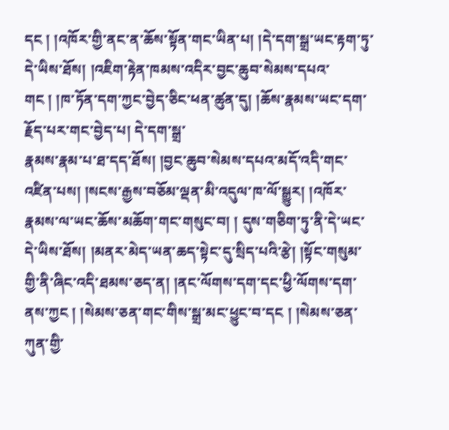དང ། །འཁོར་གྱི་ནང་ན་ཆོས་སྟོན་གང་ཡིན་པ། །དེ་དག་སྒྲ་ཡང་རྟག་ཏུ་དེ་ཡིས་ཐོས། །འཇིག་རྟེན་ཁམས་འདིར་བྱང་ཆུབ་སེམས་དཔའ་གང ། །ཁ་ཏོན་དག་ཀྱང་བྱེད་ཅིང་ཕན་ཚུན་དུ། །ཆོས་རྣམས་ཡང་དག་རྗོད་པར་གང་བྱེད་པ། དེ་དག་སྒྲ་
རྣམས་རྣམ་པ་ཐ་དད་ཐོས། །བྱང་ཆུབ་སེམས་དཔའ་མདོ་འདི་གང་འཛིན་པས། །སངས་རྒྱས་བཅོམ་ལྡན་མི་འདུལ་ཁ་ལོ་སྒྱུར། །འཁོར་རྣམས་ལ་ཡང་ཆོས་མཆོག་གང་གསུང་བ། ། དུས་གཅིག་ཏུ་ནི་དེ་ཡང་དེ་ཡིས་ཐོས། །མནར་མེད་ཡན་ཆད་སྟེང་དུ་སྲིད་པའི་རྩེ། །སྟོང་གསུམ་གྱི་ནི་ཞིང་འདི་ཐམས་ཅད་ན། །ནང་ལོགས་དག་དང་ཕྱི་ལོགས་དག་ནས་ཀྱང ། །སེམས་ཅན་གང་གིས་སྒྲ་མང་ཕྱུང་བ་དང ། །སེམས་ཅན་ཀུན་གྱི་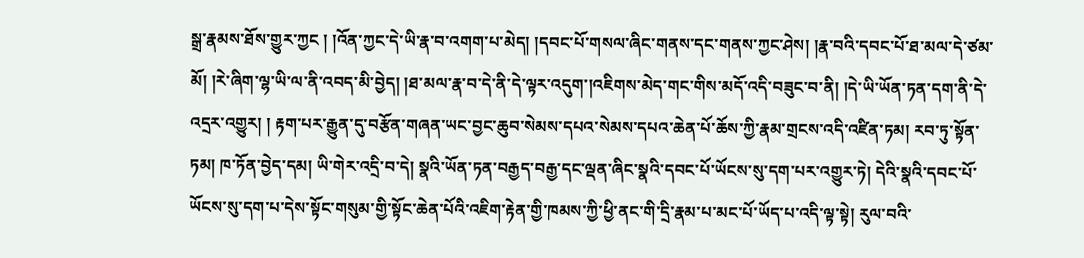སྒྲ་རྣམས་ཐོས་གྱུར་ཀྱང ། །འོན་ཀྱང་དེ་ཡི་རྣ་བ་འགག་པ་མེད། །དབང་པོ་གསལ་ཞིང་གནས་དང་གནས་ཀྱང་ཤེས། །རྣ་བའི་དབང་པོ་ཐ་མལ་དེ་ཙམ་མོ། །རེ་ཞིག་ལྷ་ཡི་ལ་ནི་འབད་མི་བྱེད། །ཐ་མལ་རྣ་བ་དེ་ནི་དེ་ལྟར་འདུག་།འཇིགས་མེད་གང་གིས་མདོ་འདི་བཟུང་བ་ནི། །དེ་ཡི་ཡོན་ཏན་དག་ནི་དེ་འདྲར་འགྱུར། ། རྟག་པར་རྒྱུན་དུ་བརྩོན་གཞན་ཡང་བྱང་ཆུབ་སེམས་དཔའ་སེམས་དཔའ་ཆེན་པོ་ཆོས་ཀྱི་རྣམ་གྲངས་འདི་འཛིན་ཏམ། རབ་ཏུ་སྟོན་ཏམ། ཁ་ཏོན་བྱེད་དམ། ཡི་གེར་འདྲི་བ་དེ། སྣའི་ཡོན་ཏན་བརྒྱད་བརྒྱ་དང་ལྡན་ཞིང་སྣའི་དབང་པོ་ཡོངས་སུ་དག་པར་འགྱུར་ཏེ། དེའི་སྣའི་དབང་པོ་ཡོངས་སུ་དག་པ་དེས་སྟོང་གསུམ་གྱི་སྟོང་ཆེན་པོའི་འཇིག་རྟེན་གྱི་ཁམས་ཀྱི་ཕྱི་ནང་གི་དྲི་རྣམ་པ་མང་པོ་ཡོད་པ་འདི་ལྟ་སྟེ། རུལ་བའི་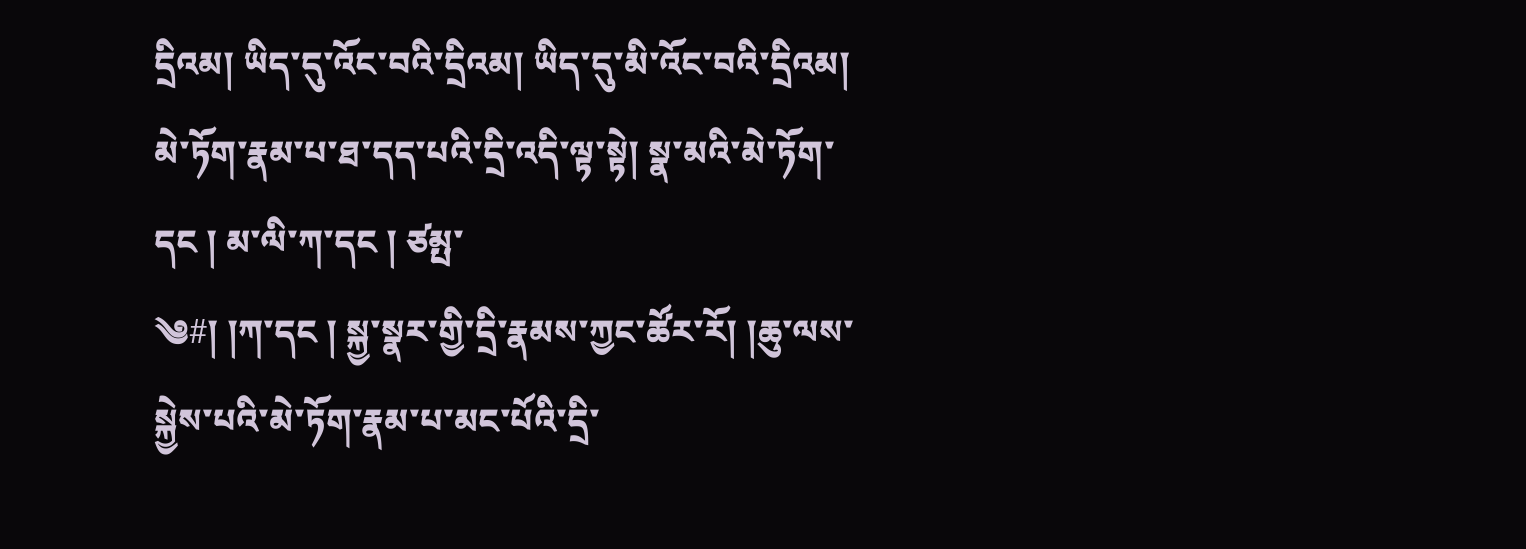དྲིའམ། ཡིད་དུ་འོང་བའི་དྲིའམ། ཡིད་དུ་མི་འོང་བའི་དྲིའམ། མེ་ཏོག་རྣམ་པ་ཐ་དད་པའི་དྲི་འདི་ལྟ་སྟེ། སྣ་མའི་མེ་ཏོག་དང ། མ་ལི་ཀ་དང ། ཙམྤ་
༄#། །ཀ་དང ། སྐྱ་སྣར་གྱི་དྲི་རྣམས་ཀྱང་ཚོར་རོ། །ཆུ་ལས་སྐྱེས་པའི་མེ་ཏོག་རྣམ་པ་མང་པོའི་དྲི་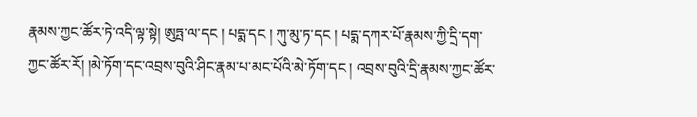རྣམས་ཀྱང་ཚོར་ཏེ་འདི་ལྟ་སྟེ། ཨུཏྤ་ལ་དང ། པདྨ་དང ། ཀུ་མུ་ཏ་དང ། པདྨ་དཀར་པོ་རྣམས་ཀྱི་དྲི་དག་ཀྱང་ཚོར་རོ། །མེ་ཏོག་དང་འབྲས་བུའི་ཤིང་རྣམ་པ་མང་པོའི་མེ་ཏོག་དང ། འབྲས་བུའི་དྲི་རྣམས་ཀྱང་ཚོར་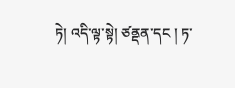ཏེ། འདི་ལྟ་སྟེ། ཙནྡན་དང ། ཏ་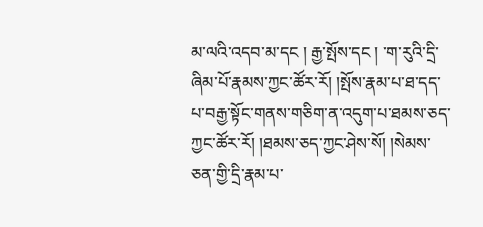མ་ལའི་འདབ་མ་དང ། རྒྱ་སྤོས་དང ། ་ག་རུའི་དྲི་ཞིམ་པོ་རྣམས་ཀྱང་ཚོར་རོ། །སྤོས་རྣམ་པ་ཐ་དད་པ་བརྒྱ་སྟོང་གནས་གཅིག་ན་འདུག་པ་ཐམས་ཅད་ཀྱང་ཚོར་རོ། །ཐམས་ཅད་ཀྱང་ཤེས་སོ། །སེམས་ཅན་གྱི་དྲི་རྣམ་པ་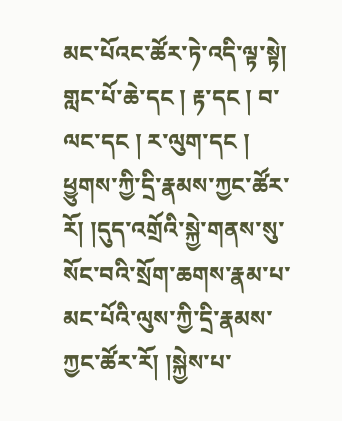མང་པོའང་ཚོར་ཏེ་འདི་ལྟ་སྟེ། གླང་པོ་ཆེ་དང ། རྟ་དང ། བ་ལང་དང ། ར་ལུག་དང ། ཕྱུགས་ཀྱི་དྲི་རྣམས་ཀྱང་ཚོར་རོ། །དུད་འགྲོའི་སྐྱེ་གནས་སུ་སོང་བའི་སྲོག་ཆགས་རྣམ་པ་མང་པོའི་ལུས་ཀྱི་དྲི་རྣམས་ཀྱང་ཚོར་རོ། །སྐྱེས་པ་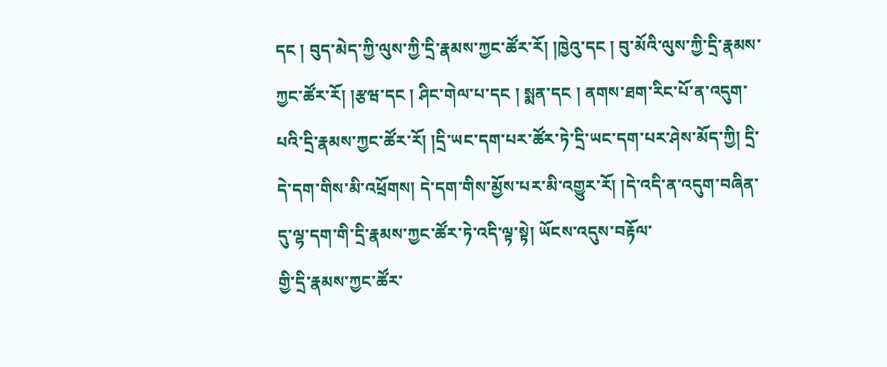དང ། བུད་མེད་ཀྱི་ལུས་ཀྱི་དྲི་རྣམས་ཀྱང་ཚོར་རོ། །ཁྱེའུ་དང ། བུ་མོའི་ལུས་ཀྱི་དྲི་རྣམས་ཀྱང་ཚོར་རོ། །རྩཝ་དང ། ཤིང་གེལ་པ་དང ། སྨན་དང ། ནགས་ཐག་རིང་པོ་ན་འདུག་པའི་དྲི་རྣམས་ཀྱང་ཚོར་རོ། །དྲི་ཡང་དག་པར་ཚོར་ཏེ་དྲི་ཡང་དག་པར་ཤེས་མོད་ཀྱི། དྲི་དེ་དག་གིས་མི་འཕྲོགས། དེ་དག་གིས་མྱོས་པར་མི་འགྱུར་རོ། །དེ་འདི་ན་འདུག་བཞིན་དུ་ལྷ་དག་གི་དྲི་རྣམས་ཀྱང་ཚོར་ཏེ་འདི་ལྟ་སྟེ། ཡོངས་འདུས་བརྟོལ་
གྱི་དྲི་རྣམས་ཀྱང་ཚོར་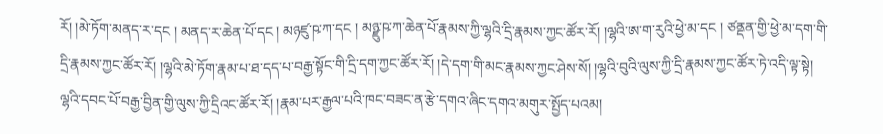རོ། །མེ་ཏོག་མནད་ར་དང ། མནད་ར་ཆེན་པོ་དང ། མཉཛུ་ཥ་ཀ་དང ། མཉྫུ་ཥ་ཀ་ཆེན་པོ་རྣམས་ཀྱི་ལྷའི་དྲི་རྣམས་ཀྱང་ཚོར་རོ། །ལྷའི་ཨ་ག་རུའི་ཕྱེ་མ་དང ། ཙནྡན་གྱི་ཕྱེ་མ་དག་གི་དྲི་རྣམས་ཀྱང་ཚོར་རོ། །ལྷའི་མེ་ཏོག་རྣམ་པ་ཐ་དད་པ་བརྒྱ་སྟོང་གི་དྲི་དག་ཀྱང་ཚོར་རོ། །དེ་དག་གི་མང་རྣམས་ཀྱང་ཤེས་སོ། །ལྷའི་བུའི་ལུས་ཀྱི་དྲི་རྣམས་ཀྱང་ཚོར་ཏེ་འདི་ལྟ་སྟེ། ལྷའི་དབང་པོ་བརྒྱ་བྱིན་གྱི་ལུས་ཀྱི་དྲིའང་ཚོར་རོ། །རྣམ་པར་རྒྱལ་པའི་ཁང་བཟང་ན་རྩེ་དགའ་ཞིང་དགའ་མགུར་སྤྱོད་པའམ།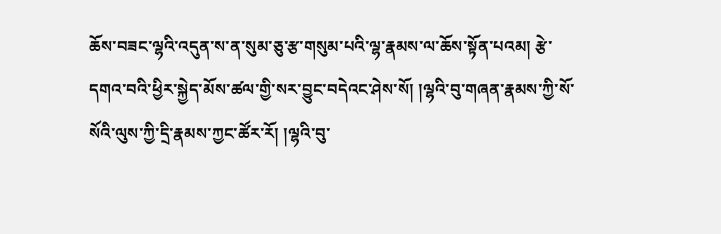ཆོས་བཟང་ལྷའི་འདུན་ས་ན་སུམ་ཅུ་རྩ་གསུམ་པའི་ལྷ་རྣམས་ལ་ཆོས་སྟོན་པའམ། རྩེ་དགའ་བའི་ཕྱིར་སྐྱེད་མོས་ཚལ་གྱི་སར་བྱུང་བདེའང་ཤེས་སོ། །ལྷའི་བུ་གཞན་རྣམས་ཀྱི་སོ་སོའི་ལུས་ཀྱི་དྲི་རྣམས་ཀྱང་ཚོར་རོ། །ལྷའི་བུ་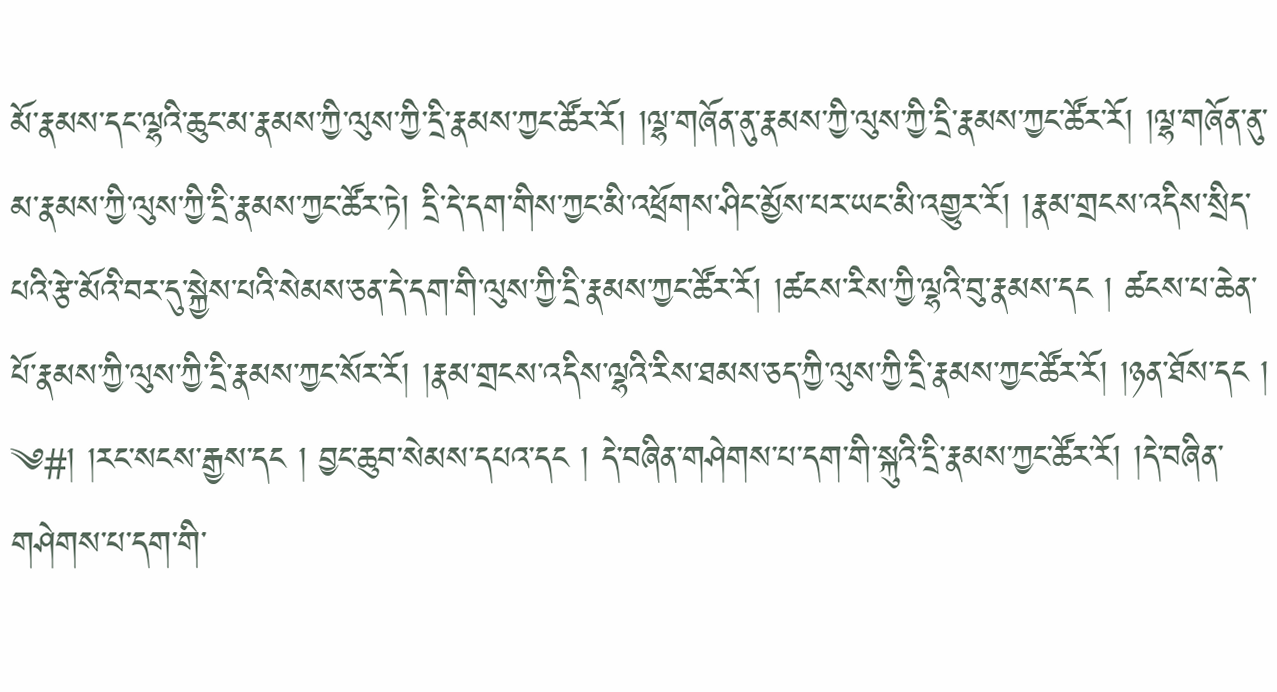མོ་རྣམས་དང་ལྷའི་ཆུང་མ་རྣམས་ཀྱི་ལུས་ཀྱི་དྲི་རྣམས་ཀྱང་ཚོར་རོ། །ལྷ་གཞོན་ནུ་རྣམས་ཀྱི་ལུས་ཀྱི་དྲི་རྣམས་ཀྱང་ཚོར་རོ། །ལྷ་གཞོན་ནུ་མ་རྣམས་ཀྱི་ལུས་ཀྱི་དྲི་རྣམས་ཀྱང་ཚོར་ཏེ། དྲི་དེ་དག་གིས་ཀྱང་མི་འཕྲོགས་ཤིང་མྱོས་པར་ཡང་མི་འགྱུར་རོ། །རྣམ་གྲངས་འདིས་སྲིད་པའི་རྩེ་མོའི་བར་དུ་སྐྱེས་པའི་སེམས་ཅན་དེ་དག་གི་ལུས་ཀྱི་དྲི་རྣམས་ཀྱང་ཚོར་རོ། །ཚངས་རིས་ཀྱི་ལྷའི་བུ་རྣམས་དང ། ཚངས་པ་ཆེན་པོ་རྣམས་ཀྱི་ལུས་ཀྱི་དྲི་རྣམས་ཀྱང་སོར་རོ། །རྣམ་གྲངས་འདིས་ལྷའི་རིས་ཐམས་ཅད་ཀྱི་ལུས་ཀྱི་དྲི་རྣམས་ཀྱང་ཚོར་རོ། །ཉན་ཐོས་དང །
༄#། །རང་སངས་རྒྱས་དང ། བྱང་ཆུབ་སེམས་དཔའ་དང ། དེ་བཞིན་གཤེགས་པ་དག་གི་སྐུའི་དྲི་རྣམས་ཀྱང་ཚོར་རོ། །དེ་བཞིན་གཤེགས་པ་དག་གི་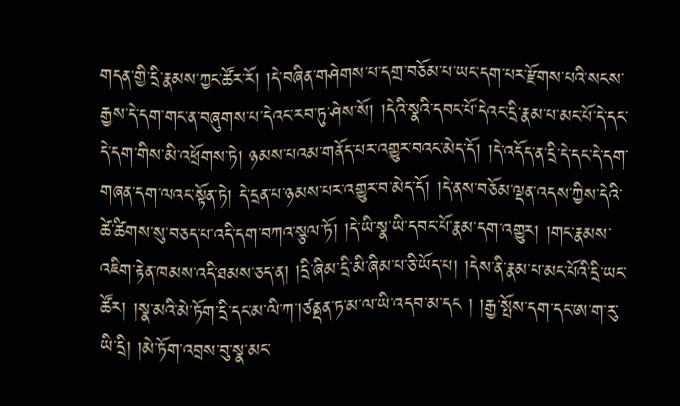གདན་གྱི་དྲི་རྣམས་ཀྱང་ཚོར་རོ། །དེ་བཞིན་གཤེགས་པ་དགྲ་བཅོམ་པ་ཡང་དག་པར་རྫོགས་པའི་སངས་རྒྱས་དེ་དག་གང་ན་བཞུགས་པ་དེའང་རབ་ཏུ་ཤེས་སོ། །དེའི་སྣའི་དབང་པོ་དེའང་དྲི་རྣམ་པ་མང་པོ་དེ་དང་དེ་དག་གིས་མི་འཕྲོགས་ཏེ། ཉམས་པའམ་གནོད་པར་འགྱུར་བའང་མེད་དོ། །དེ་འདོད་ན་དྲི་དེ་དང་དེ་དག་གཞན་དག་ལའང་སྟོན་ཏེ། དེ་དྲན་པ་ཉམས་པར་འགྱུར་བ་མེད་དོ། །དེ་ནས་བཅོམ་ལྡན་འདས་ཀྱིས་དེའི་ཚེ་ཚིགས་སུ་བཅད་པ་འདི་དག་བཀའ་སྩལ་ཏོ། །དེ་ཡི་སྣ་ཡི་དབང་པོ་རྣམ་དག་འགྱུར། །གང་རྣམས་འཇིག་རྟེན་ཁམས་འདི་ཐམས་ཅད་ན། །དྲི་ཞིམ་དྲི་མི་ཞིམ་པ་ཅི་ཡོད་པ། །དེས་ནི་རྣམ་པ་མང་པོའི་དྲི་ཡང་ཚོར། །སྣ་མའི་མེ་ཏོག་དྲི་དང་མ་ལི་ཀ་།ཙནྡན་ཏ་མ་ལ་ཡི་འདབ་མ་དང ། །རྒྱ་སྤོས་དག་དང་ཨ་ག་རུ་ཡི་དྲི། །མེ་ཏོག་འབྲས་བུ་སྣ་མང་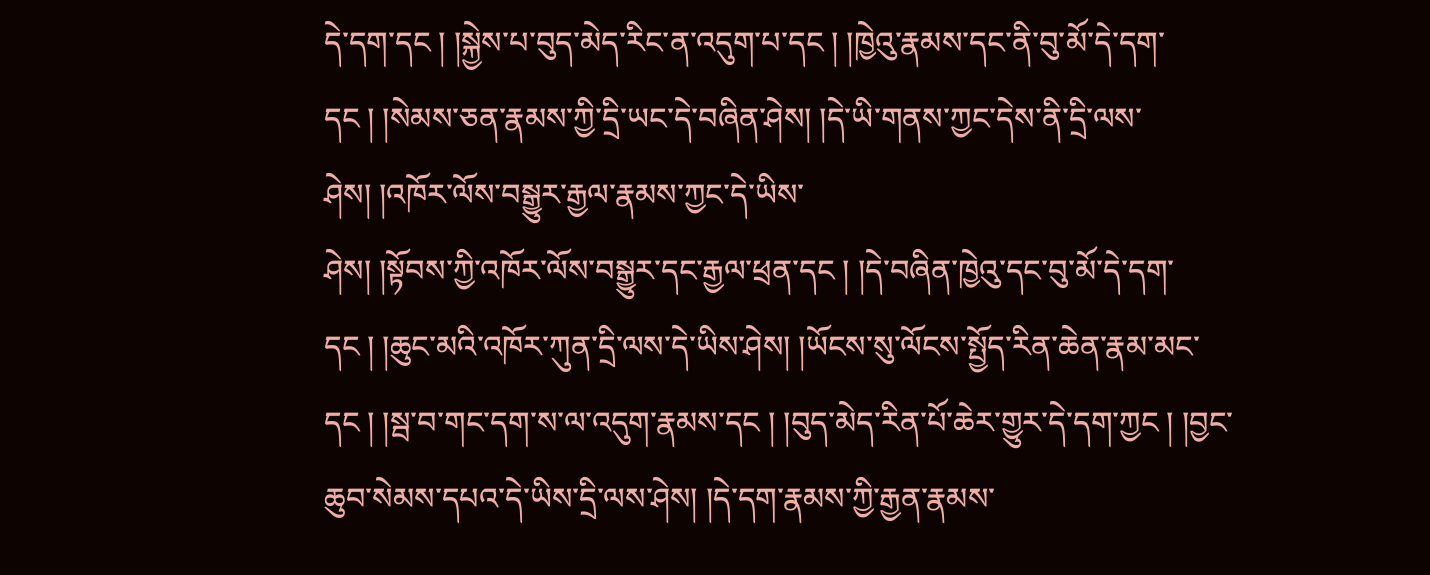དེ་དག་དང ། །སྐྱེས་པ་བུད་མེད་རིང་ན་འདུག་པ་དང ། །ཁྱེའུ་རྣམས་དང་ནི་བུ་མོ་དེ་དག་དང ། །སེམས་ཅན་རྣམས་ཀྱི་དྲི་ཡང་དེ་བཞིན་ཤེས། །དེ་ཡི་གནས་ཀྱང་དེས་ནི་དྲི་ལས་ཤེས། །འཁོར་ལོས་བསྒྱུར་རྒྱལ་རྣམས་ཀྱང་དེ་ཡིས་
ཤེས། །སྟོབས་ཀྱི་འཁོར་ལོས་བསྒྱུར་དང་རྒྱལ་ཕྲན་དང ། །དེ་བཞིན་ཁྱེའུ་དང་བུ་མོ་དེ་དག་དང ། །ཆུང་མའི་འཁོར་ཀུན་དྲི་ལས་དེ་ཡིས་ཤེས། །ཡོངས་སུ་ལོངས་སྤྱོད་རིན་ཆེན་རྣམ་མང་དང ། །སྦ་བ་གང་དག་ས་ལ་འདུག་རྣམས་དང ། །བུད་མེད་རིན་པོ་ཆེར་གྱུར་དེ་དག་ཀྱང ། །བྱང་ཆུབ་སེམས་དཔའ་དེ་ཡིས་དྲི་ལས་ཤེས། །དེ་དག་རྣམས་ཀྱི་རྒྱན་རྣམས་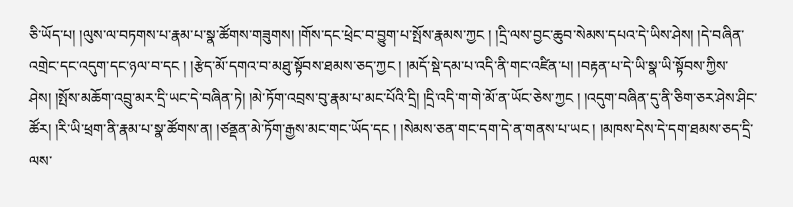ཅི་ཡོད་པ། །ལུས་ལ་བཏགས་པ་རྣམ་པ་སྣ་ཚོགས་གཟུགས། །གོས་དང་ཕྲེང་བ་བྱུག་པ་སྤོས་རྣམས་ཀྱང ། །དྲི་ལས་བྱང་ཆུབ་སེམས་དཔའ་དེ་ཡིས་ཤེས། །དེ་བཞིན་འགྲེང་དང་འདུག་དང་ཉལ་བ་དང ། །རྩེད་མོ་དགའ་བ་མཐུ་སྟོབས་ཐམས་ཅད་ཀྱང ། །མདོ་སྡེ་དམ་པ་འདི་ནི་གང་འཛིན་པ། །བརྟན་པ་དེ་ཡི་སྣ་ཡི་སྟོབས་ཀྱིས་ཤེས། །སྤོས་མཆོག་འབྲུ་མར་དྲི་ཡང་དེ་བཞིན་ཏེ། །མེ་ཏོག་འབྲས་བུ་རྣམ་པ་མང་པོའི་དྲི། །དྲི་འདི་ག་གེ་མོ་ན་ཡོང་ཅེས་ཀྱང ། །འདུག་བཞིན་དུ་ནི་ཅིག་ཅར་ཤེས་ཤིང་ཚོར། །རི་ཡི་ཕྲག་ནི་རྣམ་པ་སྣ་ཚོགས་ན། །ཙནྡན་མེ་ཏོག་རྒྱས་མང་གང་ཡོད་དང ། །སེམས་ཅན་གང་དག་དེ་ན་གནས་པ་ཡང ། །མཁས་དེས་དེ་དག་ཐམས་ཅད་དྲི་ལས་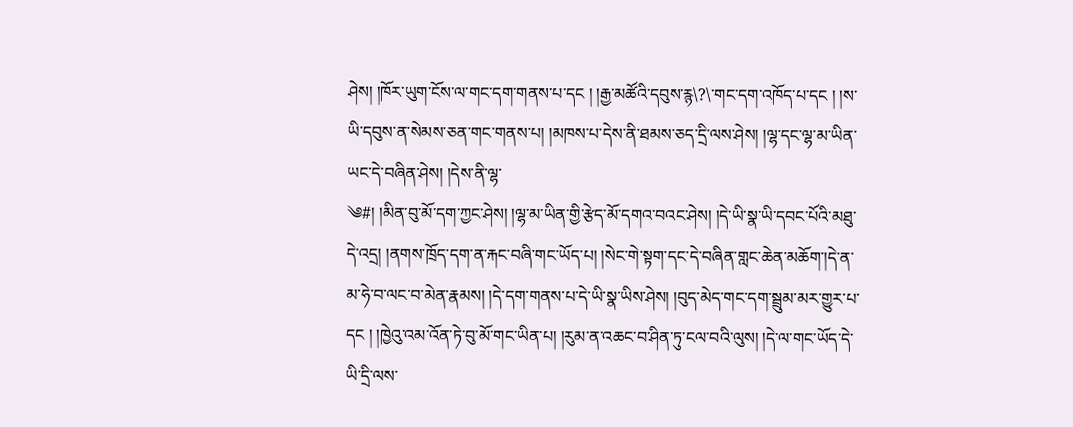ཤེས། །ཁོར་ཡུག་ངོས་ལ་གང་དག་གནས་པ་དང ། །རྒྱ་མཚོའི་དབུས་རྙ\?\་གང་དག་འཁོད་པ་དང ། །ས་ཡི་དབུས་ན་སེམས་ཅན་གང་གནས་པ། །མཁས་པ་དེས་ནི་ཐམས་ཅད་དྲི་ལས་ཤེས། །ལྷ་དང་ལྷ་མ་ཡིན་ཡང་དེ་བཞིན་ཤེས། །དེས་ནི་ལྷ་
༄#། །མིན་བུ་མོ་དག་ཀྱང་ཤེས། །ལྷ་མ་ཡིན་གྱི་རྩེད་མོ་དགའ་བའང་ཤེས། །དེ་ཡི་སྣ་ཡི་དབང་པོའི་མཐུ་དེ་འདྲ། །ནགས་ཁྲོད་དག་ན་རྐང་བཞི་གང་ཡོད་པ། །སེང་གེ་སྟག་དང་དེ་བཞིན་གླང་ཆེན་མཆོག་།དེ་ན་མ་ཧེ་བ་ལང་བ་མེན་རྣམས། །དེ་དག་གནས་པ་དེ་ཡི་སྣ་ཡིས་ཤེས། །བུད་མེད་གང་དག་སྦྲུམ་མར་གྱུར་པ་དང ། །ཁྱེའུ་འམ་འོན་ཏེ་བུ་མོ་གང་ཡིན་པ། །རུམ་ན་འཆང་བ་ཤིན་ཏུ་ངལ་བའི་ལུས། །དེ་ལ་གང་ཡོད་དེ་ཡི་དྲི་ལས་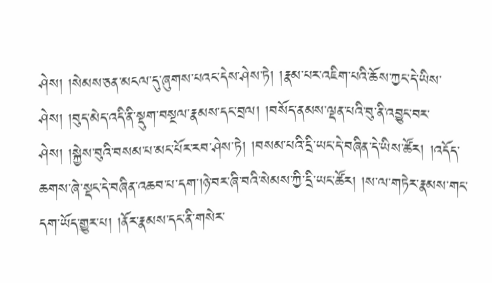ཤེས། །སེམས་ཅན་མངལ་དུ་ཞུགས་པའང་དེས་ཤེས་ཏེ། །རྣམ་པར་འཇིག་པའི་ཆོས་ཀྱང་དེ་ཡིས་ཤེས། །བུད་མེད་འདི་ནི་སྡུག་བསྔལ་རྣམས་དང་བྲལ། །བསོད་ནམས་ལྡན་པའི་བུ་ནི་འབྱུང་བར་ཤེས། །སྐྱེས་བུའི་བསམ་པ་མང་པོར་རབ་ཤེས་ཏེ། །བསམ་པའི་དྲི་ཡང་དེ་བཞིན་དེ་ཡིས་ཚོར། །འདོད་ཆགས་ཞེ་སྡང་དེ་བཞིན་འཆབ་པ་དག་།ཉེ་བར་ཞི་བའི་སེམས་ཀྱི་དྲི་ཡང་ཚོར། །ས་ལ་གཏེར་རྣམས་གང་དག་ཡོད་གྱུར་པ། །ནོར་རྣམས་དང་ནི་གསེར་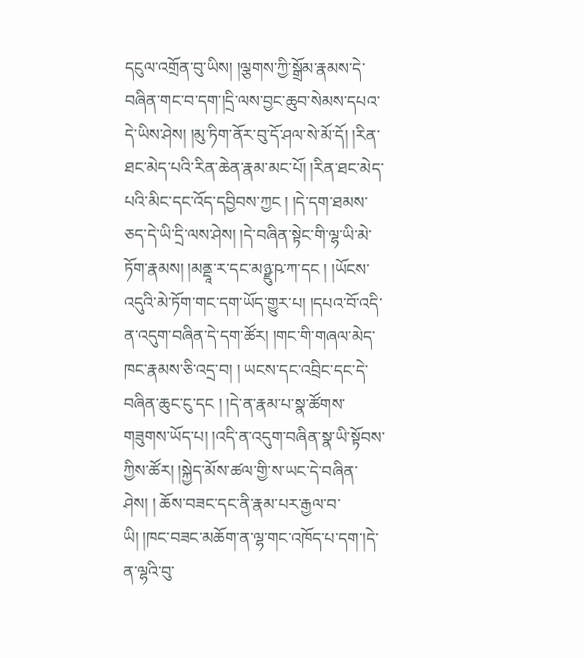དངུལ་འགྲོན་བུ་ཡིས། །ལྕགས་ཀྱི་སྒྲོམ་རྣམས་དེ་བཞིན་གང་བ་དག་།དྲི་ལས་བྱང་ཆུབ་སེམས་དཔའ་དེ་ཡིས་ཤེས། །མུ་ཏིག་ནོར་བུ་དོ་ཤལ་སེ་མོ་དོ། །རིན་ཐང་མེད་པའི་རིན་ཆེན་རྣམ་མང་པོ། །རིན་ཐང་མེད་པའི་མིང་དང་འོད་དབྱིབས་ཀྱང ། །དེ་དག་ཐམས་ཅད་དེ་ཡི་དྲི་ལས་ཤེས། །དེ་བཞིན་སྟེང་གི་ལྷ་ཡི་མེ་
ཏོག་རྣམས། །མནྡཱ་ར་དང་མཉྫུ་ཥ་ཀ་དང ། །ཡོངས་འདུའི་མེ་ཏོག་གང་དག་ཡོད་གྱུར་པ། །དཔའ་བོ་འདི་ན་འདུག་བཞིན་དེ་དག་ཚོར། །གང་གི་གཞལ་མེད་ཁང་རྣམས་ཅི་འདྲ་བ། ། ཡངས་དང་འབྲིང་དང་དེ་བཞིན་ཆུང་ངུ་དང ། །དེ་ན་རྣམ་པ་སྣ་ཚོགས་གཟུགས་ཡོད་པ། །འདི་ན་འདུག་བཞིན་སྣ་ཡི་སྟོབས་ཀྱིས་ཚོར། །སྐྱེད་མོས་ཚལ་གྱི་ས་ཡང་དེ་བཞིན་ཤེས། ། ཆོས་བཟང་དང་ནི་རྣམ་པར་རྒྱལ་བ་ཡི། །ཁང་བཟང་མཆོག་ན་ལྷ་གང་འཁོད་པ་དག་།དེ་ན་ལྷའི་བུ་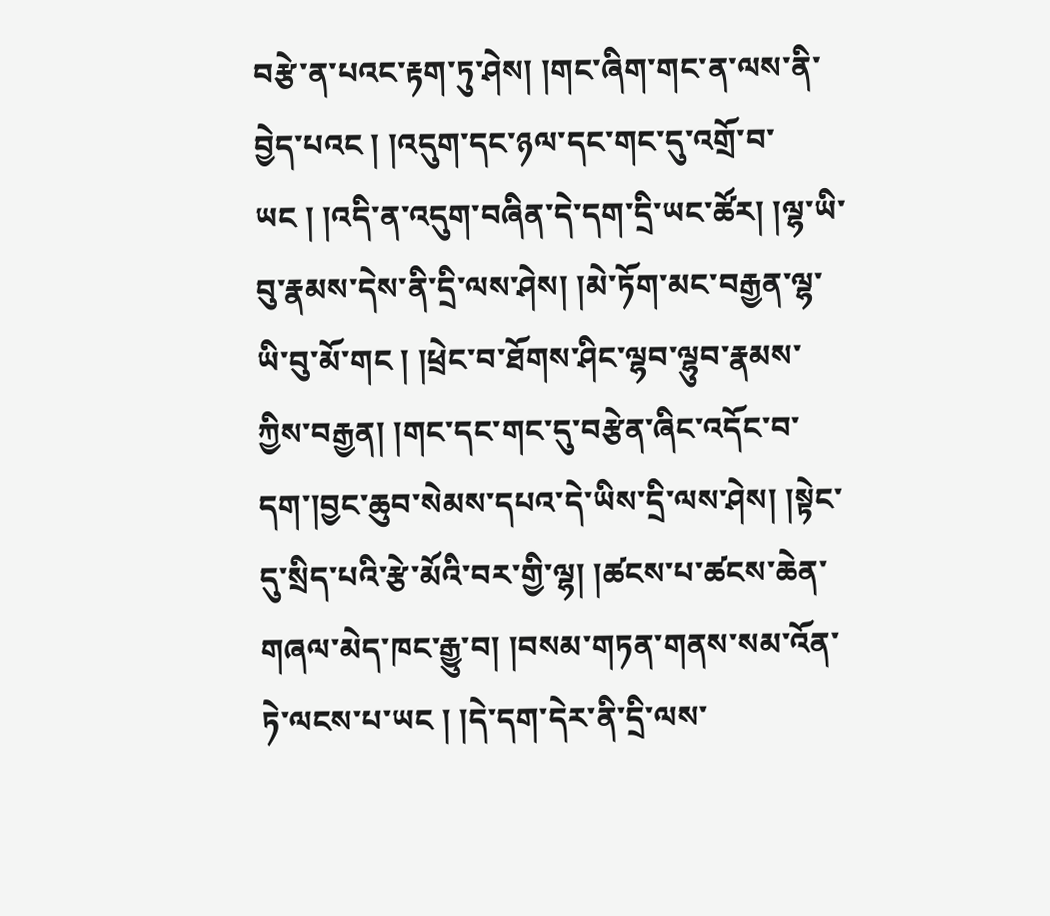བརྩེ་ན་པའང་རྟག་ཏུ་ཤེས། །གང་ཞིག་གང་ན་ལས་ནི་བྱེད་པའང ། །འདུག་དང་ཉལ་དང་གང་དུ་འགྲོ་བ་ཡང ། །འདི་ན་འདུག་བཞིན་དེ་དག་དྲི་ཡང་ཚོར། །ལྷ་ཡི་བུ་རྣམས་དེས་ནི་དྲི་ལས་ཤེས། །མེ་ཏོག་མང་བརྒྱན་ལྷ་ཡི་བུ་མོ་གང ། །ཕྲེང་བ་ཐོགས་ཤིང་ལྷབ་ལྷུབ་རྣམས་ཀྱིས་བརྒྱན། །གང་དང་གང་དུ་བརྩེན་ཞིང་འདོང་བ་དག་།བྱང་ཆུབ་སེམས་དཔའ་དེ་ཡིས་དྲི་ལས་ཤེས། །སྟེང་དུ་སྲིད་པའི་རྩེ་མོའི་བར་གྱི་ལྷ། །ཚངས་པ་ཚངས་ཆེན་གཞལ་མེད་ཁང་རྒྱུ་བ། །བསམ་གཏན་གནས་སམ་འོན་ཏེ་ལངས་པ་ཡང ། །དེ་དག་དེར་ནི་དྲི་ལས་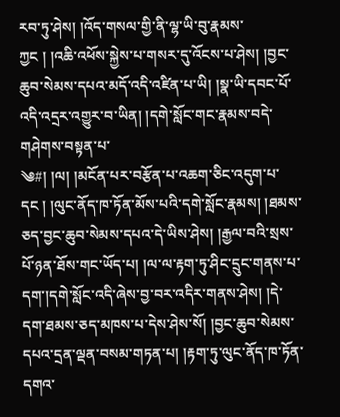རབ་ཏུ་ཤེས། །འོད་གསལ་གྱི་ནི་ལྷ་ཡི་བུ་རྣམས་ཀྱང ། །འཆི་འཕོས་སྐྱེས་པ་གསར་དུ་འོངས་པ་ཤེས། །བྱང་ཆུབ་སེམས་དཔའ་མདོ་འདི་འཛིན་པ་ཡི། །སྣ་ཡི་དབང་པོ་འདི་འདྲར་འགྱུར་བ་ཡིན། །དགེ་སློང་གང་རྣམས་བདེ་གཤེགས་བསྟན་པ་
༄#། །ལ། །མངོན་པར་བརྩོན་པ་འཆག་ཅིང་འདུག་པ་དང ། །ལུང་ནོད་ཁ་ཏོན་མོས་པའི་དགེ་སློང་རྣམས། །ཐམས་ཅད་བྱང་ཆུབ་སེམས་དཔའ་དེ་ཡིས་ཤེས། །རྒྱལ་བའི་སྲས་པོ་ཉན་ཐོས་གང་ཡོད་པ། །ལ་ལ་རྟག་ཏུ་ཤིང་དྲུང་གནས་པ་དག་།དགེ་སློང་འདི་ཞེས་བྱ་བར་འདིར་གནས་ཤེས། །དེ་དག་ཐམས་ཅད་མཁས་པ་དེས་ཤེས་སོ། །བྱང་ཆུབ་སེམས་དཔའ་དྲན་ལྡན་བསམ་གཏན་པ། །རྟག་ཏུ་ལུང་ནོད་ཁ་ཏོན་དགའ་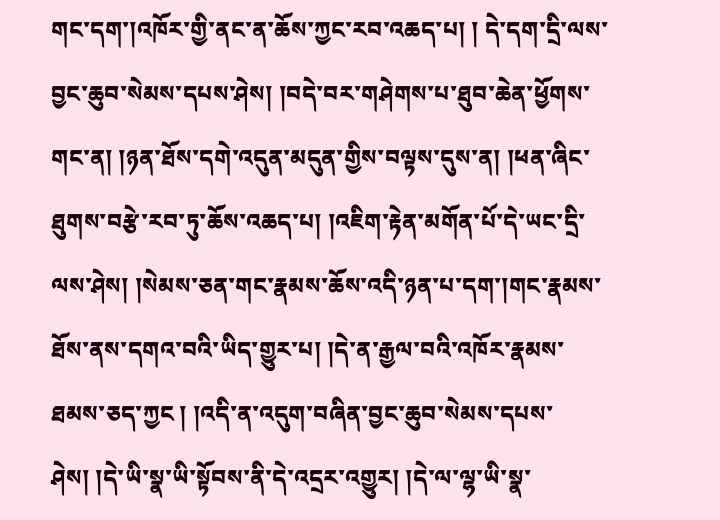གང་དག་།འཁོར་གྱི་ནང་ན་ཆོས་ཀྱང་རབ་འཆད་པ། ། དེ་དག་དྲི་ལས་བྱང་ཆུབ་སེམས་དཔས་ཤེས། །བདེ་བར་གཤེགས་པ་ཐུབ་ཆེན་ཕྱོགས་གང་ན། །ཉན་ཐོས་དགེ་འདུན་མདུན་གྱིས་བལྟས་དུས་ན། །ཕན་ཞིང་ཐུགས་བརྩེ་རབ་ཏུ་ཆོས་འཆད་པ། །འཇིག་རྟེན་མགོན་པོ་དེ་ཡང་དྲི་ལས་ཤེས། །སེམས་ཅན་གང་རྣམས་ཆོས་འདི་ཉན་པ་དག་།གང་རྣམས་ཐོས་ནས་དགའ་བའི་ཡིད་གྱུར་པ། །དེ་ན་རྒྱལ་བའི་འཁོར་རྣམས་ཐམས་ཅད་ཀྱང ། །འདི་ན་འདུག་བཞིན་བྱང་ཆུབ་སེམས་དཔས་ཤེས། །དེ་ཡི་སྣ་ཡི་སྟོབས་ནི་དེ་འདྲར་འགྱུར། །དེ་ལ་ལྷ་ཡི་སྣ་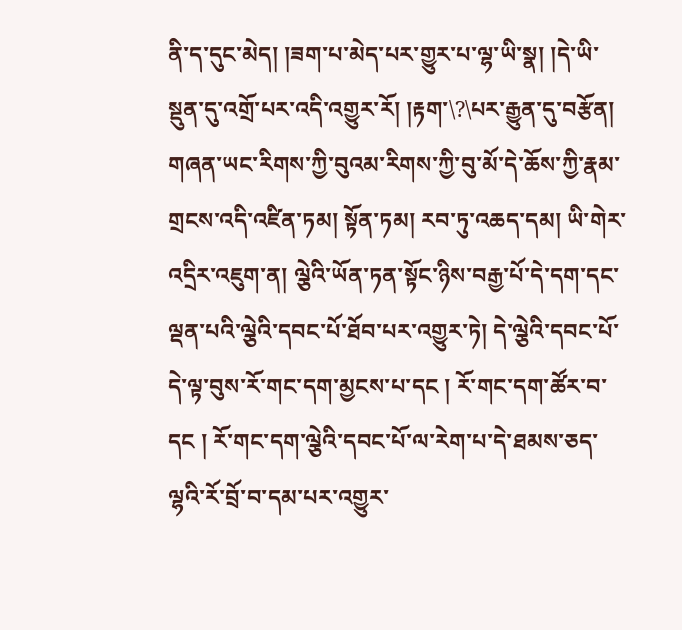ནི་ད་དུང་མེད། །ཟག་པ་མེད་པར་གྱུར་པ་ལྷ་ཡི་སྣ། །དེ་ཡི་སྡུན་དུ་འགྲོ་པར་འདི་འགྱུར་རོ། །རྟག་\?\པར་རྒྱུན་དུ་བརྩོན། གཞན་ཡང་རིགས་ཀྱི་བུའམ་རིགས་ཀྱི་བུ་མོ་དེ་ཆོས་ཀྱི་རྣམ་
གྲངས་འདི་འཛིན་ཏམ། སྟོན་ཏམ། རབ་ཏུ་འཆད་དམ། ཡི་གེར་འདྲིར་འཇུག་ན། ལྕེའི་ཡོན་ཏན་སྟོང་ཉིས་བརྒྱ་པོ་དེ་དག་དང་ལྡན་པའི་ལྕེའི་དབང་པོ་ཐོབ་པར་འགྱུར་ཏེ། དེ་ལྕེའི་དབང་པོ་དེ་ལྟ་བུས་རོ་གང་དག་མྱངས་པ་དང ། རོ་གང་དག་ཚོར་བ་དང ། རོ་གང་དག་ལྕེའི་དབང་པོ་ལ་རེག་པ་དེ་ཐམས་ཅད་ལྷའི་རོ་བྲོ་བ་དམ་པར་འགྱུར་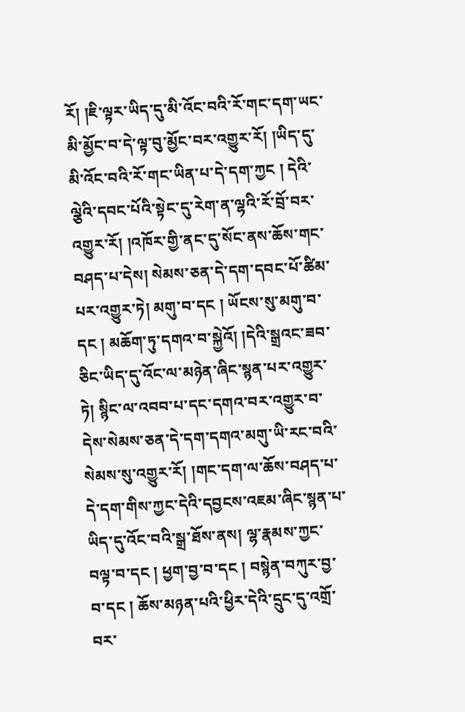རོ། །ཇི་ལྟར་ཡིད་དུ་མི་འོང་བའི་རོ་གང་དག་ཡང་མི་མྱོང་བ་དེ་ལྟ་བུ་མྱོང་བར་འགྱུར་རོ། །ཡིད་དུ་མི་འོང་བའི་རོ་གང་ཡིན་པ་དེ་དག་ཀྱང ། དེའི་ལྕེའི་དབང་པོའི་སྟེང་དུ་རེག་ན་ལྷའི་རོ་བྲོ་བར་འགྱུར་རོ། །འཁོར་གྱི་ནང་དུ་སོང་ནས་ཆོས་གང་བཤད་པ་དེས། སེམས་ཅན་དེ་དག་དབང་པོ་ཚིམ་པར་འགྱུར་ཏེ། མགུ་བ་དང ། ཡོངས་སུ་མགུ་བ་དང ། མཆོག་ཏུ་དགའ་བ་སྐྱེའོ། །དེའི་སྒྲའང་ཟབ་ཅིང་ཡིད་དུ་འོང་ལ་མཉེན་ཞིང་སྙན་པར་འགྱུར་ཏེ། སྙིང་ལ་འབབ་པ་དང་དགའ་བར་འགྱུར་བ་དེས་སེམས་ཅན་དེ་དག་དགའ་མགུ་ཡི་རང་བའི་སེམས་སུ་འགྱུར་རོ། །གང་དག་ལ་ཆོས་བཤད་པ་དེ་དག་གིས་ཀྱང་དེའི་དབྱངས་འཇམ་ཞིང་སྙན་པ་ཡིད་དུ་འོང་བའི་སྒྲ་ཐོས་ནས། ལྷ་རྣམས་ཀྱང་བལྟ་བ་དང ། ཕྱག་བྱ་བ་དང ། བསྙེན་བཀུར་བྱ་བ་དང ། ཆོས་མཉན་པའི་ཕྱིར་དེའི་དྲུང་དུ་འགྲོ་བར་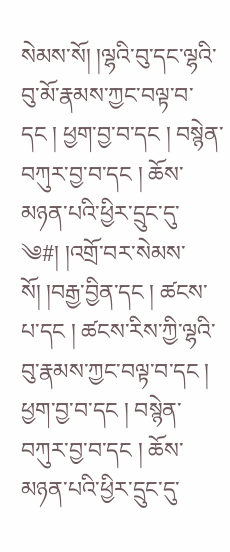སེམས་སོ། །ལྷའི་བུ་དང་ལྷའི་བུ་མོ་རྣམས་ཀྱང་བལྟ་བ་དང ། ཕྱག་བྱ་བ་དང ། བསྙེན་བཀུར་བྱ་བ་དང ། ཆོས་མཉན་པའི་ཕྱིར་དྲུང་དུ་
༄#། །འགྲོ་བར་སེམས་སོ། །བརྒྱ་བྱིན་དང ། ཚངས་པ་དང ། ཚངས་རིས་ཀྱི་ལྷའི་བུ་རྣམས་ཀྱང་བལྟ་བ་དང ། ཕྱག་བྱ་བ་དང ། བསྙེན་བཀུར་བྱ་བ་དང ། ཆོས་མཉན་པའི་ཕྱིར་དྲུང་དུ་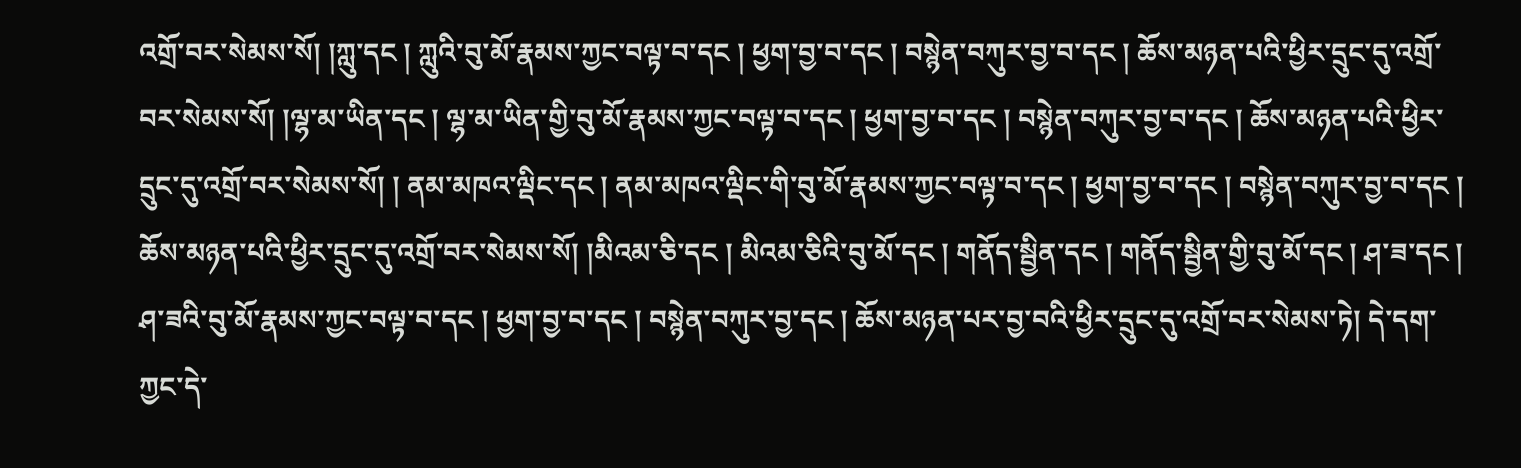འགྲོ་བར་སེམས་སོ། །ཀླུ་དང ། ཀླུའི་བུ་མོ་རྣམས་ཀྱང་བལྟ་བ་དང ། ཕྱག་བྱ་བ་དང ། བསྙེན་བཀུར་བྱ་བ་དང ། ཆོས་མཉན་པའི་ཕྱིར་དྲུང་དུ་འགྲོ་བར་སེམས་སོ། །ལྷ་མ་ཡིན་དང ། ལྷ་མ་ཡིན་གྱི་བུ་མོ་རྣམས་ཀྱང་བལྟ་བ་དང ། ཕྱག་བྱ་བ་དང ། བསྙེན་བཀུར་བྱ་བ་དང ། ཆོས་མཉན་པའི་ཕྱིར་དྲུང་དུ་འགྲོ་བར་སེམས་སོ། ། ནམ་མཁའ་ལྡིང་དང ། ནམ་མཁའ་ལྡིང་གི་བུ་མོ་རྣམས་ཀྱང་བལྟ་བ་དང ། ཕྱག་བྱ་བ་དང ། བསྙེན་བཀུར་བྱ་བ་དང ། ཆོས་མཉན་པའི་ཕྱིར་དྲུང་དུ་འགྲོ་བར་སེམས་སོ། །མིའམ་ཅི་དང ། མིའམ་ཅིའི་བུ་མོ་དང ། གནོད་སྦྱིན་དང ། གནོད་སྦྱིན་གྱི་བུ་མོ་དང ། ཤ་ཟ་དང ། ཤ་ཟའི་བུ་མོ་རྣམས་ཀྱང་བལྟ་བ་དང ། ཕྱག་བྱ་བ་དང ། བསྙེན་བཀུར་བྱ་དང ། ཆོས་མཉན་པར་བྱ་བའི་ཕྱིར་དྲུང་དུ་འགྲོ་བར་སེམས་ཏེ། དེ་དག་ཀྱང་དེ་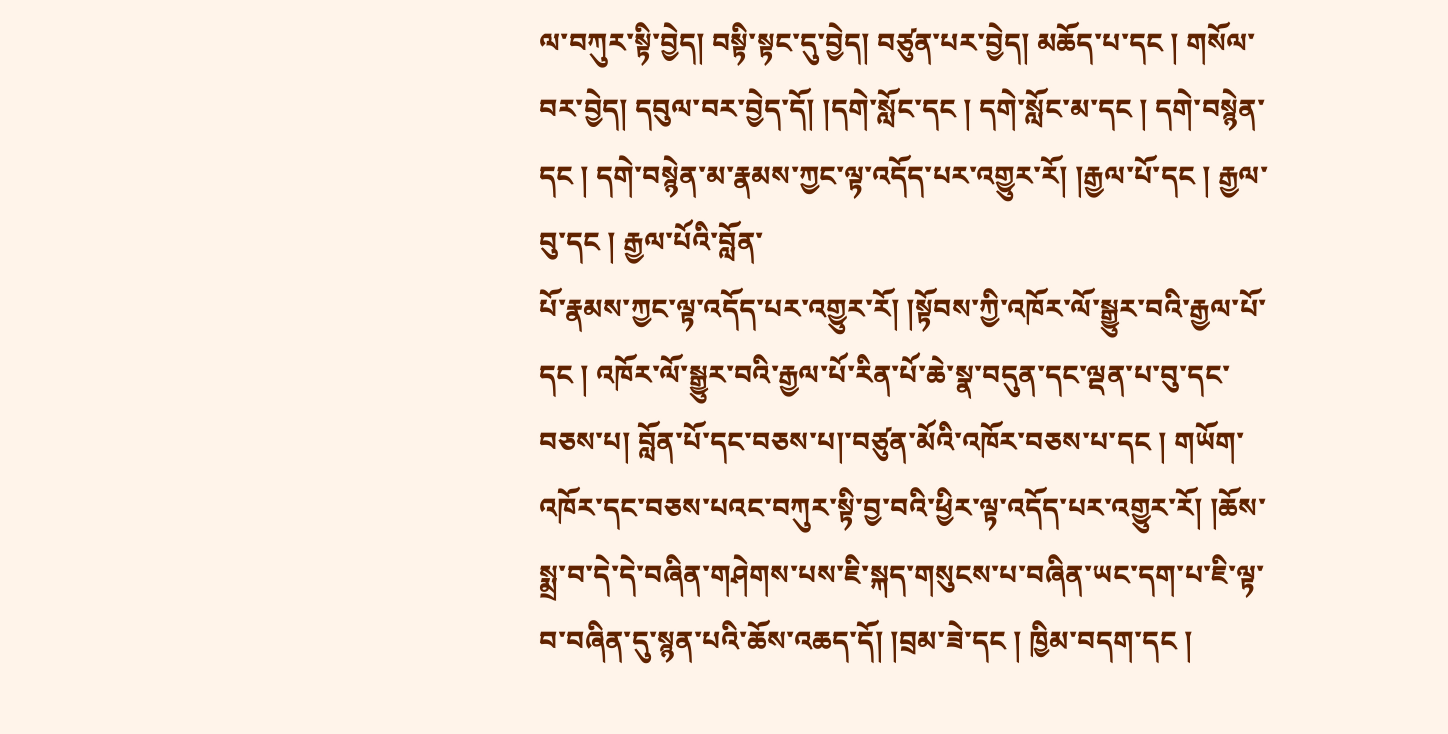ལ་བཀུར་སྟི་བྱེད། བསྟི་སྟང་དུ་བྱེད། བཙུན་པར་བྱེད། མཆོད་པ་དང ། གསོལ་བར་བྱེད། དབུལ་བར་བྱེད་དོ། །དགེ་སློང་དང ། དགེ་སློང་མ་དང ། དགེ་བསྙེན་དང ། དགེ་བསྙེན་མ་རྣམས་ཀྱང་ལྟ་འདོད་པར་འགྱུར་རོ། །རྒྱལ་པོ་དང ། རྒྱལ་བུ་དང ། རྒྱལ་པོའི་བློན་
པོ་རྣམས་ཀྱང་ལྟ་འདོད་པར་འགྱུར་རོ། །སྟོབས་ཀྱི་འཁོར་ལོ་སྒྱུར་བའི་རྒྱལ་པོ་དང ། འཁོར་ལོ་སྒྱུར་བའི་རྒྱལ་པོ་རིན་པོ་ཆེ་སྣ་བདུན་དང་ལྡན་པ་བུ་དང་བཅས་པ། བློན་པོ་དང་བཅས་པ།་བཙུན་མོའི་འཁོར་བཅས་པ་དང ། གཡོག་འཁོར་དང་བཅས་པའང་བཀུར་སྟི་བྱ་བའི་ཕྱིར་ལྟ་འདོད་པར་འགྱུར་རོ། །ཆོས་སྨྲ་བ་དེ་དེ་བཞིན་གཤེགས་པས་ཇི་སྐད་གསུངས་པ་བཞིན་ཡང་དག་པ་ཇི་ལྟ་བ་བཞིན་དུ་སྙན་པའི་ཆོས་འཆད་དོ། །བྲམ་ཟེ་དང ། ཁྱིམ་བདག་དང །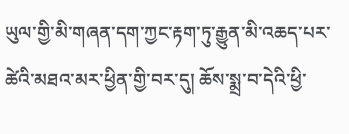ཡུལ་གྱི་མི་གཞན་དག་ཀྱང་རྟག་ཏུ་རྒྱུན་མི་འཆད་པར་ཚེའི་མཐའ་མར་ཕྱིན་གྱི་བར་དུ། ཆོས་སྨྲ་བ་དེའི་ཕྱི་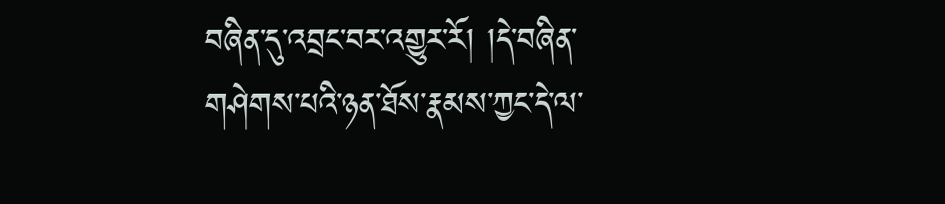བཞིན་དུ་འབྲང་བར་འགྱུར་རོ། །དེ་བཞིན་གཤེགས་པའི་ཉན་ཐོས་རྣམས་ཀྱང་དེ་ལ་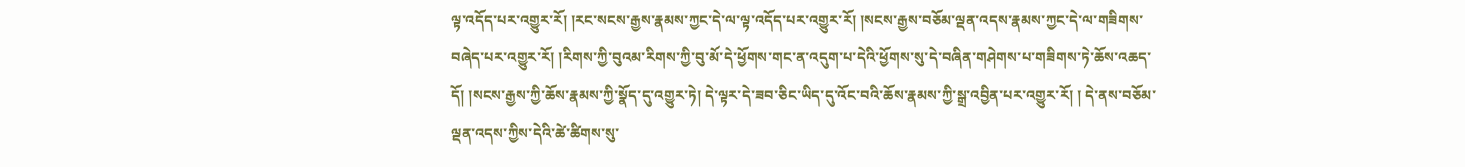ལྟ་འདོད་པར་འགྱུར་རོ། །རང་སངས་རྒྱས་རྣམས་ཀྱང་དེ་ལ་ལྟ་འདོད་པར་འགྱུར་རོ། །སངས་རྒྱས་བཅོམ་ལྡན་འདས་རྣམས་ཀྱང་དེ་ལ་གཟིགས་བཞེད་པར་འགྱུར་རོ། །རིགས་ཀྱི་བུའམ་རིགས་ཀྱི་བུ་མོ་དེ་ཕྱོགས་གང་ན་འདུག་པ་དེའི་ཕྱོགས་སུ་དེ་བཞིན་གཤེགས་པ་གཟིགས་ཏེ་ཆོས་འཆད་དོ། །སངས་རྒྱས་ཀྱི་ཆོས་རྣམས་ཀྱི་སྣོད་དུ་འགྱུར་ཏེ། དེ་ལྟར་དེ་ཟབ་ཅིང་ཡིད་དུ་འོང་བའི་ཆོས་རྣམས་ཀྱི་སྒྲ་འབྱིན་པར་འགྱུར་རོ། ། དེ་ནས་བཅོམ་ལྡན་འདས་ཀྱིས་དེའི་ཚེ་ཚིགས་སུ་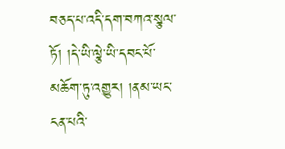བཅད་པ་འདི་དག་བཀའ་སྩལ་ཏོ། །དེ་ཡི་ལྕེ་ཡི་དབང་པོ་མཆོག་ཏུ་འགྱུར། །ནམ་ཡང་ངན་པའི་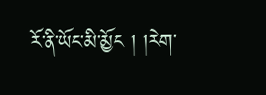རོ་ནི་ཡོང་མི་མྱོང ། །རེག་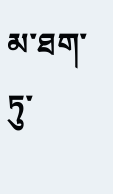མ་ཐག་ཏུ་